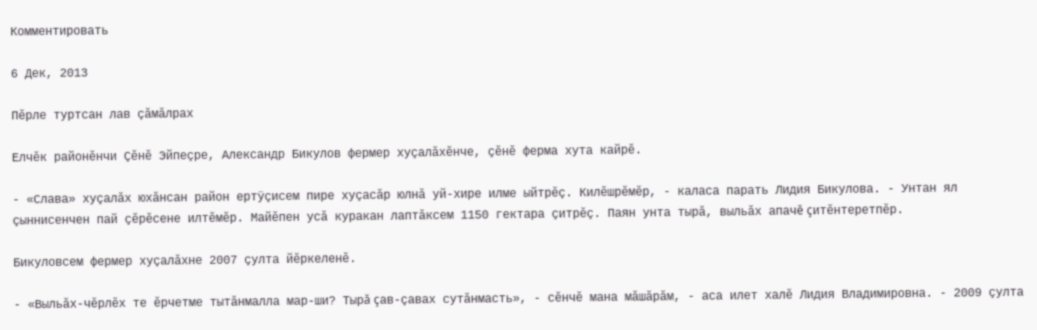Комментировать

6 Дек, 2013

Пĕрле туртсан лав çăмăлрах

Елчĕк районĕнчи Çĕнĕ Эйпеçре, Александр Бикулов фермер хуçалăхĕнче, çĕнĕ ферма хута кайрĕ.

- «Слава» хуçалăх юхăнсан район ертÿçисем пире хуçасăр юлнă уй-хире илме ыйтрĕç. Килĕшрĕмĕр, - каласа парать Лидия Бикулова. - Унтан ял çыннисенчен пай çĕрĕсене илтĕмĕр. Майĕпен усă куракан лаптăксем 1150 гектара çитрĕç. Паян унта тырă, выльăх апачĕ çитĕнтеретпĕр.

Бикуловсем фермер хуçалăхне 2007 çулта йĕркеленĕ.

- «Выльăх-чĕрлĕх те ĕрчетме тытăнмалла мар-ши? Тырă çав-çавах сутăнмасть», - сĕнчĕ мана мăшăрăм, - аса илет халĕ Лидия Владимировна. - 2009 çулта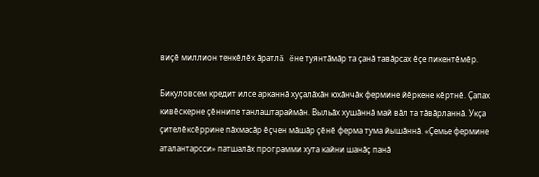виçĕ миллион тенкĕлĕх ăратлă ĕне туянтăмăр та çанă тавăрсах ĕçе пикентĕмĕр.

Бикуловсем кредит илсе арканнă хуçалăхăн юхăнчăк фермине йĕркене кĕртнĕ. Çапах кивĕскерне çĕннипе танлаштараймăн. Выльăх хушăннă май вăл та тăвăрланнă. Укçа çителĕксĕррине пăхмасăр ĕçчен мăшăр çĕнĕ ферма тума йышăннă. «Çемье фермине аталантарсси» патшалăх программи хута кайни шанăç панă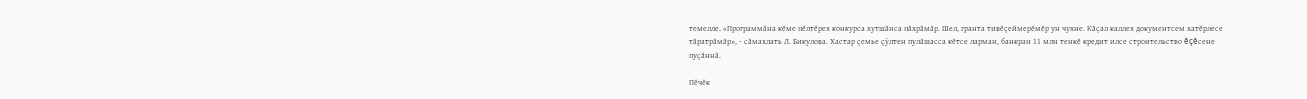темелле. «Программăна кĕме пĕлтĕрех конкурса хутшăнса пăхрăмăр. Шел, гранта тивĕçеймерĕмĕр ун чухне. Кăçал каллех документсем хатĕрлесе тăратрăмăр», - сăмахлать Л. Бикулова. Хастар çемье çÿлтен пулăшасса кĕтсе ларман, банкран 11 млн тенкĕ кредит илсе строительство ĕçĕсене пуçăннă.

Пĕчĕк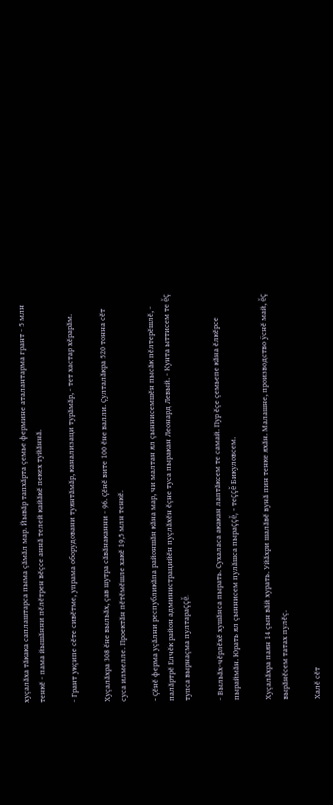хуçалăха тăкака саплаштарса пыма çăмăл мар. Йывăр тапхăрта çемье фермине аталантарма грант - 5 млн тенкĕ - пама йышăнни пĕлĕтрен вĕçсе аннă телей кайăкĕ пекех туйăннă.

- Грант укçипе сĕте сивĕтме, упрама оборудовани туянтăмăр, канализаци турăмăр, - тет хастар хĕрарăм.

Хуçалăхра 308 ĕне выльăх, çав шутра сăвăнаканни - 96. Çĕнĕ вите 100 ĕне валли. Çулталăкра 520 тонна сĕт суса илмелле. Проектăн пĕтĕмĕшле хакĕ 19,5 млн тенкĕ.

- Çĕнĕ ферма уçăлни республикăпа районшăн кăна мар, чи малтан ял çыннисемшĕн пысăк пĕлтерĕшлĕ, - палăртрĕ Елчĕк район администрацийĕн пуçлăхĕн ĕçне туса пыракан Леонард Левый. - Кунта ыттисем те ĕç тупса вырнаçма пултараççĕ.

- Выльăх-чĕрлĕхĕ хушăнса пырать. Сухаласа акакан лаптăксем те самай. Пур ĕçе çемьепе кăна ĕлкĕрсе пыраймăн. Юрать ял çыннисем пулăшса пыраççĕ, - теççĕ Бикуловсем.

Хуçалăхра паян 14 çын вăй хурать. Уйăхри шалăвĕ вунă пин тенке яхăн. Малашне, производство ÿснĕ май, ĕç вырăнĕсем татах пулĕç.

Халĕ сĕт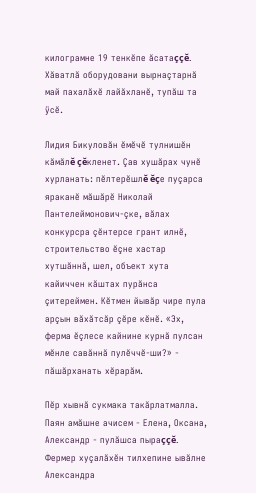килограмне 19 тенкĕпе ăсатаççĕ. Хăватлă оборудовани вырнаçтарнă май пахалăхĕ лайăхланĕ, тупăш та ÿсĕ.

Лидия Бикуловăн ĕмĕчĕ тулнишĕн кăмăлĕ çĕкленет. Çав хушăрах чунĕ хурланать: пĕлтерĕшлĕ ĕçе пуçарса яраканĕ мăшăрĕ Николай Пантелеймонович-çке, вăлах конкурсра çĕнтерсе грант илнĕ, строительство ĕçне хастар хутшăннă, шел, объект хута кайиччен кăштах пурăнса çитереймен. Кĕтмен йывăр чире пула арçын вăхăтсăр çĕре кĕнĕ. «Эх, ферма ĕçлесе кайнине курнă пулсан мĕнле савăннă пулĕччĕ-ши?» - пăшăрханать хĕрарăм.

Пĕр хывнă сукмака такăрлатмалла. Паян амăшне ачисем - Елена, Оксана, Александр - пулăшса пыраççĕ. Фермер хуçалăхĕн тилхепине ывăлне Александра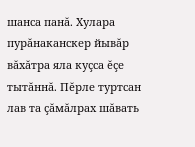шанса панă. Хулара пурăнаканскер йывăр вăхăтра яла куçса ĕçе тытăннă. Пĕрле туртсан лав та çăмăлрах шăвать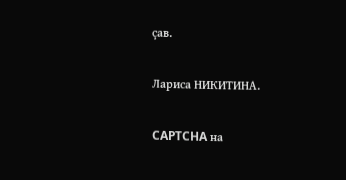çав.

Лариса НИКИТИНА.

CAPTCHA на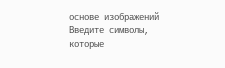основе изображений
Введите символы, которые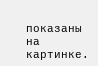показаны на картинке.